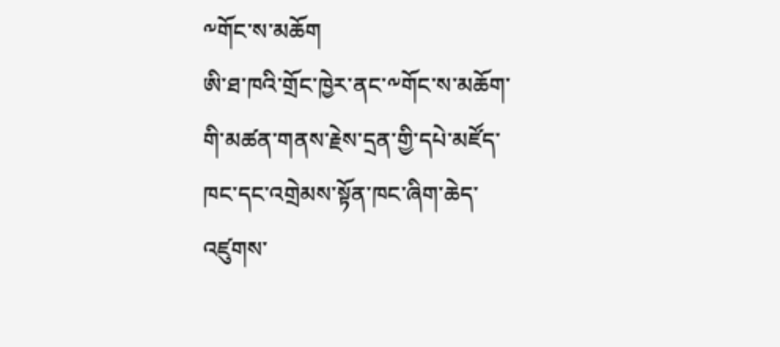༸གོང་ས་མཆོག
ཨི་ཐ་ཁའི་གྲོང་ཁྱེར་ནང་༸གོང་ས་མཆོག་གི་མཚན་གནས་རྗེས་དྲན་གྱི་དཔེ་མཛོད་ཁང་དང་འགྲེམས་སྟོན་ཁང་ཞིག་ཆེད་འཛུགས་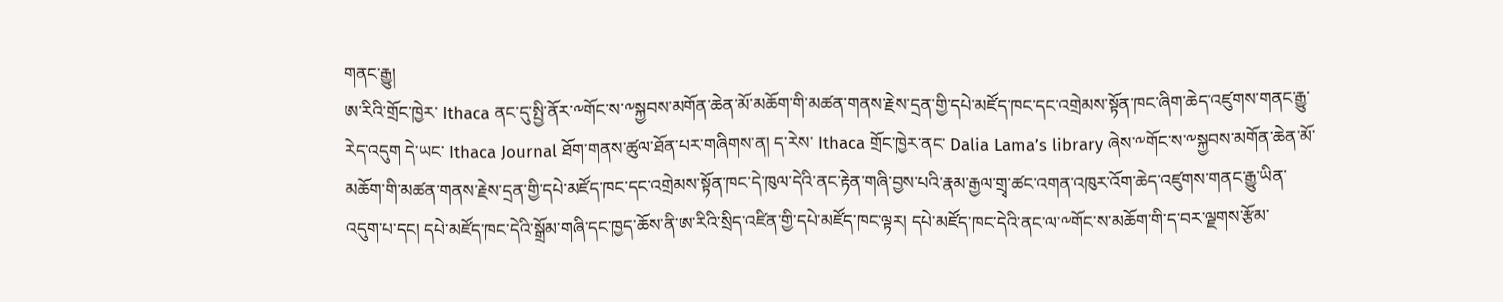གནང་རྒྱུ།
ཨ་རིའི་གྲོང་ཁྱེར་ Ithaca ནང་དུ་སྤྱི་ནོར་༸གོང་ས་༸སྐྱབས་མགོན་ཆེན་མོ་མཆོག་གི་མཚན་གནས་རྗེས་དྲན་གྱི་དཔེ་མཛོད་ཁང་དང་འགྲེམས་སྟོན་ཁང་ཞིག་ཆེད་འཛུགས་གནང་རྒྱུ་རེད་འདུག དེ་ཡང་ Ithaca Journal ཐོག་གནས་ཚུལ་ཐོན་པར་གཞིགས་ན། ད་རེས་ Ithaca གྲོང་ཁྱེར་ནང་ Dalia Lama’s library ཞེས་༸གོང་ས་༸སྐྱབས་མགོན་ཆེན་མོ་མཆོག་གི་མཚན་གནས་རྗེས་དྲན་གྱི་དཔེ་མཛོད་ཁང་དང་འགྲེམས་སྟོན་ཁང་དེ་ཁུལ་དེའི་ནང་རྟེན་གཞི་བྱས་པའི་རྣམ་རྒྱལ་གྲྭ་ཚང་འགན་འཁུར་འོག་ཆེད་འཛུགས་གནང་རྒྱུ་ཡིན་འདུག་པ་དང། དཔེ་མཛོད་ཁང་དེའི་སྒྲོམ་གཞི་དང་ཁྱད་ཆོས་ནི་ཨ་རིའི་སྲིད་འཛིན་གྱི་དཔེ་མཛོད་ཁང་ལྟར། དཔེ་མཛོད་ཁང་དེའི་ནང་ལ་༸གོང་ས་མཆོག་གི་ད་བར་ལྗགས་རྩོམ་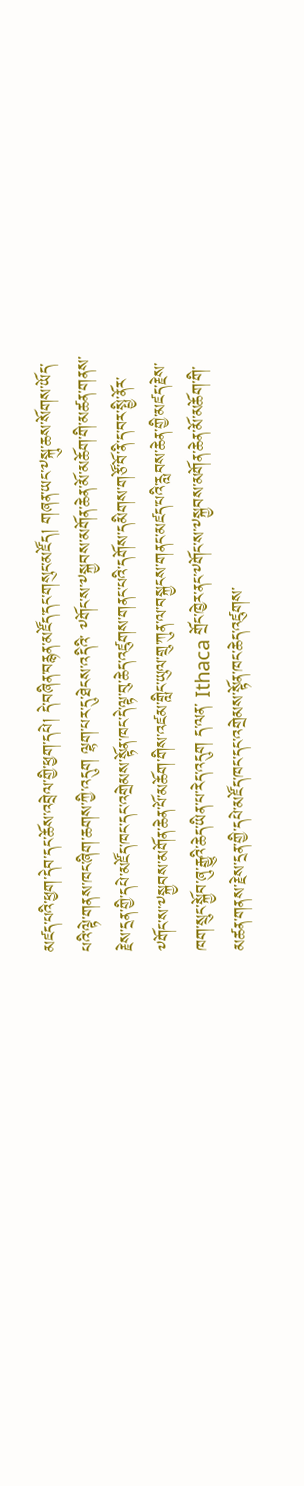མཛད་པའི་ཕྱག་དེབ་དང་ཆོས་འབྲེལ་གྱི་ཕྱག་དཔེ། དེ་བཞིན་བརྙན་མཛོད་དང་གསུང་མཛོད། གཞན་ཡང་༸སྐུ་ཆས་སོགས་ཡོད་པའི་ལྟེ་གནས་ཁང་ཞིག་ཆགས་ཀྱི་འདུག ལྷག་པར་དུ་ཐེངས་འདིའི་ ༸གོང་ས་༸སྐྱབས་མགོན་ཆེན་མོ་མཆོག་གི་མཚན་གནས་རྗེས་དྲན་གྱི་དཔེ་མཛོད་ཁང་དང་འགྲེམས་སྟོན་ཁང་དེ་ལྟ་བུ་ཆེད་འཛུགས་གནང་པའི་དགོས་དམིགས་གཙོ་བོ་ནི་ད་བར་སྤྱི་ནོར་༸གོང་ས་༸སྐྱབས་མགོན་ཆེན་པོ་མཆོག་གིས་འཛམ་གླིང་ཡུལ་གྲུ་ཀུན་ལ་བསྐྱངས་གནང་མཛད་པའི་རླབས་ཆེན་གྱི་མཛད་རྗེས་ཁག་སྲུང་སྐྱོབ་ཞུ་རྒྱུའི་ཆེད་ཡིན་པ་རེད་འདུག ད་ལན་ Ithaca གྲོང་ཁྱེར་ནང་༸གོང་ས་༸སྐྱབས་མགོན་ཆེན་མོ་མཆོག་གི་མཚན་གནས་རྗེས་དྲན་གྱི་དཔེ་མཛོད་ཁང་དང་འགྲེམས་སྟོན་ཁང་ཆེད་འཛུགས་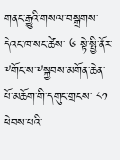གནང་རྒྱུའི་གསལ་བསྒྲགས་དེའང་ཁ་སང་ཚེས་ ༦ སྟེ་སྤྱི་ནོར་༸གོང་ས་༸སྐྱབས་མགོན་ཆེན་པོ་མཆོག་གི་དགུང་གྲངས་ ༨༡ ཕེབས་པའི་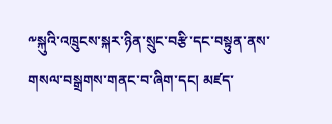༸སྐུའི་འཁྲུངས་སྐར་ཉིན་སྲུང་བརྩི་དང་བསྟུན་ནས་གསལ་བསྒྲགས་གནང་བ་ཞིག་དང། མཛད་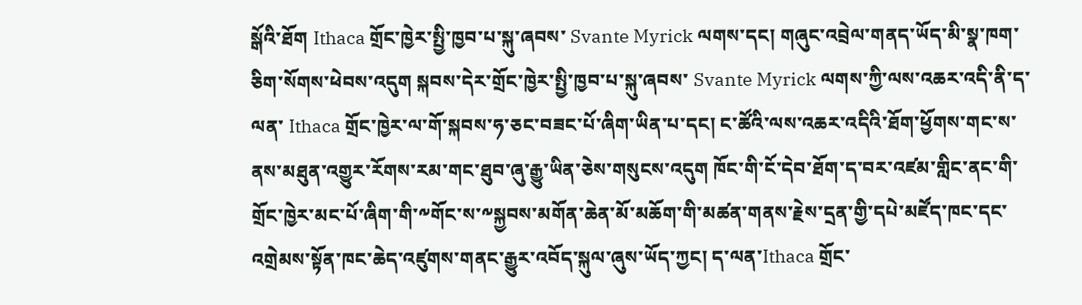སྒོའི་ཐོག Ithaca གྲོང་ཁྱེར་སྤྱི་ཁྱབ་པ་སྐུ་ཞབས་ Svante Myrick ལགས་དང། གཞུང་འབྲེལ་གནད་ཡོད་མི་སྣ་ཁག་ཅིག་སོགས་ཕེབས་འདུག སྐབས་དེར་གྲོང་ཁྱེར་སྤྱི་ཁྱབ་པ་སྐུ་ཞབས་ Svante Myrick ལགས་ཀྱི་ལས་འཆར་འདི་ནི་ད་ལན་ Ithaca གྲོང་ཁྱེར་ལ་གོ་སྐབས་ཧ་ཅང་བཟང་པོ་ཞིག་ཡིན་པ་དང། ང་ཚོའི་ལས་འཆར་འདིའི་ཐོག་ཕྱོགས་གང་ས་ནས་མཐུན་འགྱུར་རོགས་རམ་གང་ཐུབ་ཞུ་རྒྱུ་ཡིན་ཅེས་གསུངས་འདུག ཁོང་གི་ངོ་དེབ་ཐོག་ད་བར་འཛམ་གླིང་ནང་གི་གྲོང་ཁྱེར་མང་པོ་ཞིག་གི་༸གོང་ས་༸སྐྱབས་མགོན་ཆེན་མོ་མཆོག་གི་མཚན་གནས་རྗེས་དྲན་གྱི་དཔེ་མཛོད་ཁང་དང་འགྲེམས་སྟོན་ཁང་ཆེད་འཛུགས་གནང་རྒྱུར་འབོད་སྐུལ་ཞུས་ཡོད་ཀྱང། ད་ལན་Ithaca གྲོང་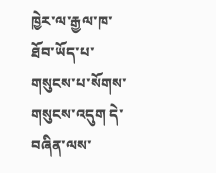ཁྱེར་ལ་རྒྱལ་ཁ་ཐོབ་ཡོད་པ་གསུངས་པ་སོགས་གསུངས་འདུག དེ་བཞིན་ལས་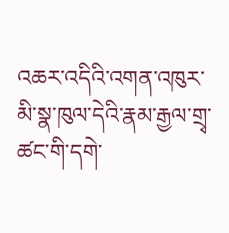འཆར་འདིའི་འགན་འཁུར་མི་སྣ་ཁུལ་དེའི་རྣམ་རྒྱལ་གྲྭ་ཚང་གི་དགེ་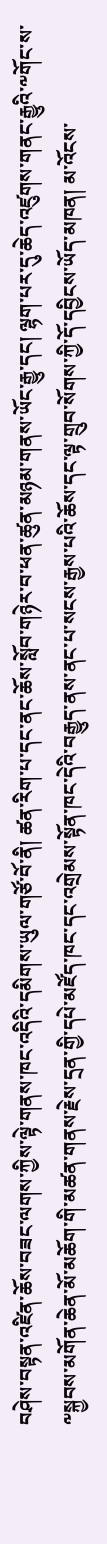བཤེས་བསྟན་འཛིན་ཆོས་བཟང་ལགས་ཀྱིས་ལྟེ་གནས་ཁང་འདིའི་དམིགས་ཡུལ་གཙོ་བོ་ནི། ཚན་རིག་པ་དང་ནང་ཆོས་སློབ་གཉེར་བ་ཕན་ཚུན་མཉམ་གནས་ཡོང་རྒྱུ་དང། ལྷག་པར་དུ་ཆེད་འཛུགས་གནང་རྒྱུའི་༸གོང་ས་༸སྐྱབས་མགོན་ཆེན་མོ་མཆོག་གི་མཚན་གནས་རྗེས་དྲན་གྱི་དཔེ་མཛོད་ཁང་དང་འགྲེམས་སྟོན་ཁང་དེའི་བརྒྱུད་ནས་ནང་པ་སངས་རྒྱས་པའི་ཆོས་དང་ལྟ་གྲུབ་སོགས་ཀྱི་དོ་དབྱིངས་ཡོད་མཁན། མ་འོངས་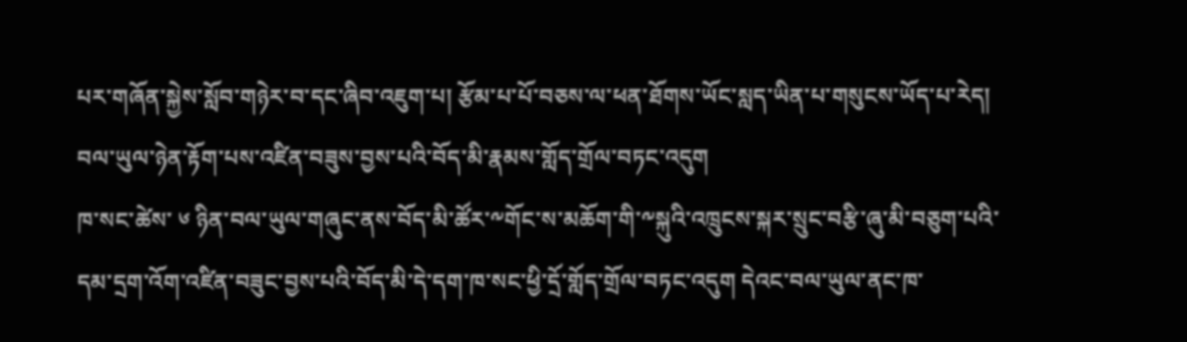པར་གཞོན་སྐྱེས་སློབ་གཉེར་བ་དང་ཞིབ་འཇུག་པ། རྩོམ་པ་པོ་བཅས་ལ་ཕན་ཐོགས་ཡོང་སླད་ཡིན་པ་གསུངས་ཡོད་པ་རེད།
བལ་ཡུལ་ཉེན་རྟོག་པས་འཛིན་བཟུས་བྱས་པའི་བོད་མི་རྣམས་གློད་གྲོལ་བཏང་འདུག
ཁ་སང་ཚེས་ ༦ ཉིན་བལ་ཡུལ་གཞུང་ནས་བོད་མི་ཚོར་༸གོང་ས་མཆོག་གི་༸སྐུའི་འཁྲུངས་སྐར་སྲུང་བརྩི་ཞུ་མི་བཅུག་པའི་དམ་དྲག་འོག་འཛིན་བཟུང་བྱས་པའི་བོད་མི་དེ་དག་ཁ་སང་ཕྱི་དྲོ་གློད་གྲོལ་བཏང་འདུག དེའང་བལ་ཡུལ་ནང་ཁ་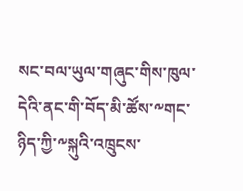སང་བལ་ཡུལ་གཞུང་གིས་ཁུལ་དེའི་ནང་གི་བོད་མི་ཚོས་༸གང་ཉིད་ཀྱི་༸སྐུའི་འཁྲུངས་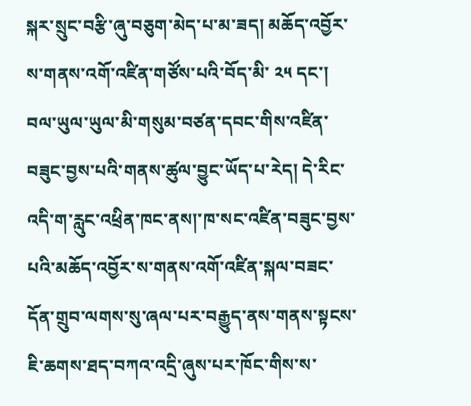སྐར་སྲུང་བརྩི་ཞུ་བཅུག་མེད་པ་མ་ཟད། མཆོད་འབྱོར་ས་གནས་འགོ་འཛིན་གཙོས་པའི་བོད་མི་ ༢༥ དང་། བལ་ཡུལ་ཡུལ་མི་གསུམ་བཙན་དབང་གིས་འཛིན་བཟུང་བྱས་པའི་གནས་ཚུལ་བྱུང་ཡོད་པ་རེད། དེ་རིང་འདི་ག་རླུང་འཕྲིན་ཁང་ནས།་ཁ་སང་འཛིན་བཟུང་བྱས་པའི་མཆོད་འབྱོར་ས་གནས་འགོ་འཛིན་སྐལ་བཟང་དོན་གྲུབ་ལགས་སུ་ཞལ་པར་བརྒྱུད་ནས་གནས་སྟངས་ཇི་ཆགས་ཐད་བཀའ་འདྲི་ཞུས་པར་ཁོང་གིས་ས་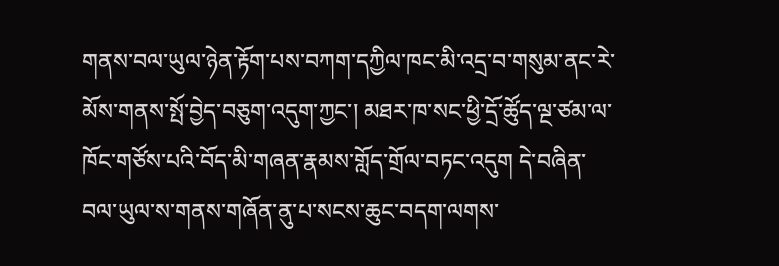གནས་བལ་ཡུལ་ཉེན་རྟོག་པས་བཀག་དཀྱིལ་ཁང་མི་འདྲ་བ་གསུམ་ནང་རེ་མོས་གནས་སྤོ་བྱེད་བཅུག་འདུག་ཀྱང་། མཐར་ཁ་སང་ཕྱི་དྲོ་ཚོུད་ལྔ་ཙམ་ལ་ཁོང་གཙོས་པའི་བོད་མི་གཞན་རྣམས་གློད་གྲོལ་བཏང་འདུག དེ་བཞིན་བལ་ཡུལ་ས་གནས་གཞོན་ནུ་པ་སངས་ཆུང་བདག་ལགས་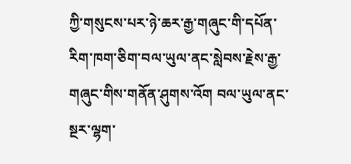ཀྱི་གསུངས་པར་ཉེ་ཆར་རྒྱ་གཞུང་གི་དཔོན་རིག་ཁག་ཅིག་བལ་ཡུལ་ནང་སླེབས་རྗེས་རྒྱ་གཞུང་གིས་གནོན་ཤུགས་འོག བལ་ཡུལ་ནང་སྔར་ལྷག་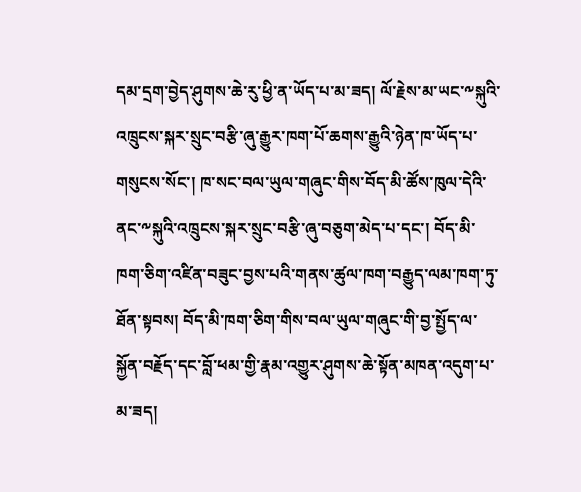དམ་དྲག་བྱེད་ཤུགས་ཆེ་རུ་ཕྱི་ན་ཡོད་པ་མ་ཟད། ལོ་རྗེས་མ་ཡང་༸སྐུའི་འཁྲུངས་སྐར་སྲུང་བརྩི་ཞུ་རྒྱུར་ཁག་པོ་ཆགས་རྒྱུའི་ཉེན་ཁ་ཡོད་པ་གསུངས་སོང་། ཁ་སང་བལ་ཡུལ་གཞུང་གིས་བོད་མི་ཚོས་ཁུལ་དེའི་ནང་༸སྐུའི་འཁྲུངས་སྐར་སྲུང་བརྩི་ཞུ་བཅུག་མེད་པ་དང་། བོད་མི་ཁག་ཅིག་འཛིན་བཟུང་བྱས་པའི་གནས་ཚུལ་ཁག་བརྒྱུད་ལམ་ཁག་ཏུ་ཐོན་སྟབས། བོད་མི་ཁག་ཅིག་གིས་བལ་ཡུལ་གཞུང་གི་བྱ་སྤྱོད་ལ་སྐྱོན་བརྗོད་དང་བློ་ཕམ་གྱི་རྣམ་འགྱུར་ཤུགས་ཆེ་སྟོན་མཁན་འདུག་པ་མ་ཟད།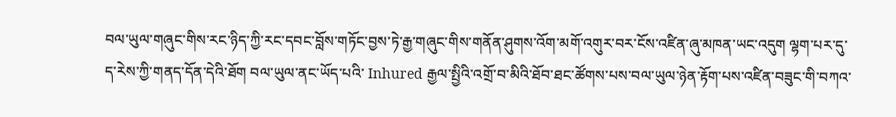བལ་ཡུལ་གཞུང་གིས་རང་ཉིད་ཀྱི་རང་དབང་བློས་གཏོང་བྱས་ཏེ་རྒྱ་གཞུང་གིས་གནོན་ཤུགས་འོག་མགོ་འགུར་བར་ངོས་འཛིན་ཞུ་མཁན་ཡང་འདུག ལྷག་པར་དུ་ད་རེས་ཀྱི་གནད་དོན་དེའི་ཐོག བལ་ཡུལ་ནང་ཡོད་པའི་ Inhured རྒྱལ་སྤྱིའི་འགྲོ་བ་མིའི་ཐོབ་ཐང་ཚོགས་པས་བལ་ཡུལ་ཉེན་རྟོག་པས་འཛིན་བཟུང་གི་བཀའ་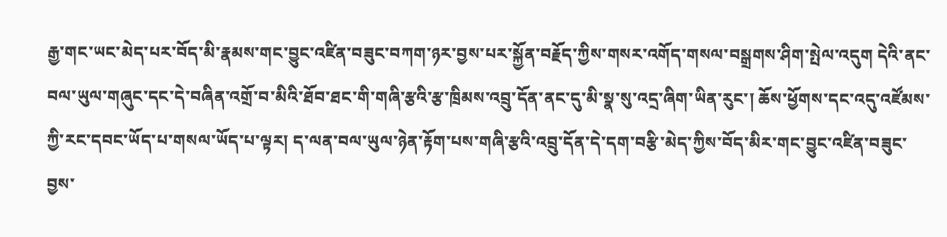རྒྱ་གང་ཡང་མེད་པར་བོད་མི་རྣམས་གང་བྱུང་འཛིན་བཟུང་བཀག་ཉར་བྱས་པར་སྐྱོན་བརྗོད་ཀྱིས་གསར་འགོད་གསལ་བསྒྲགས་ཤིག་སྤེལ་འདུག དེའི་ནང་བལ་ཡུལ་གཞུང་དང་དེ་བཞིན་འགྲོ་བ་མིའི་ཐོབ་ཐང་གི་གཞི་རྩའི་རྩ་ཁྲིམས་འབྲུ་དོན་ནང་དུ་མི་སྣ་སུ་འདྲ་ཞིག་ཡིན་རུང་། ཆོས་ཕྱོགས་དང་འདུ་འཛོམས་ཀྱི་རང་དབང་ཡོད་པ་གསལ་ཡོད་པ་ལྟར། ད་ལན་བལ་ཡུལ་ཉེན་རྟོག་པས་གཞི་རྩའི་འབྲུ་དོན་དེ་དག་བརྩི་མེད་ཀྱིས་བོད་མིར་གང་བྱུང་འཛིན་བཟུང་བྱས་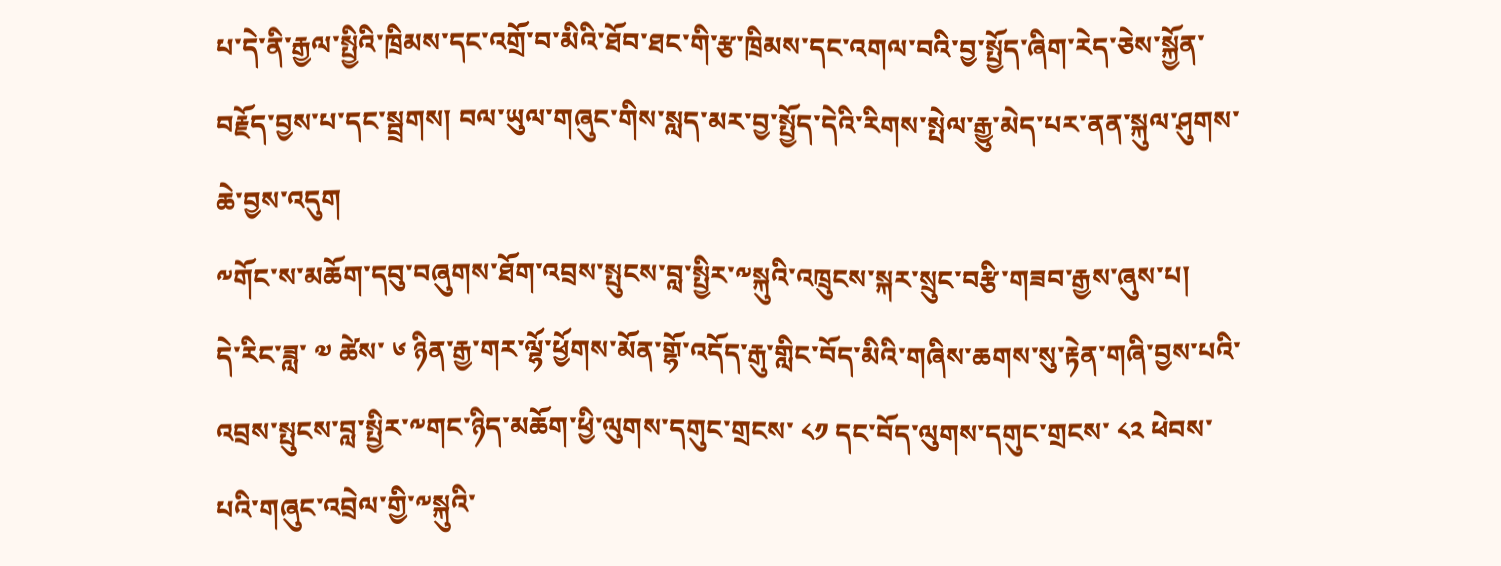པ་དེ་ནི་རྒྱལ་སྤྱིའི་ཁྲིམས་དང་འགྲོ་བ་མིའི་ཐོབ་ཐང་གི་རྩ་ཁྲིམས་དང་འགལ་བའི་བྱ་སྤྱོད་ཞིག་རེད་ཅེས་སྐྱོན་བརྗོད་བྱས་པ་དང་སྦྲགས། བལ་ཡུལ་གཞུང་གིས་སླད་མར་བྱ་སྤྱོད་དེའི་རིགས་སྤེལ་རྒྱུ་མེད་པར་ནན་སྐུལ་ཤུགས་ཆེ་བྱས་འདུག
༸གོང་ས་མཆོག་དབུ་བཞུགས་ཐོག་འབྲས་སྤུངས་བླ་སྤྱིར་༸སྐུའི་འཁྲུངས་སྐར་སྲུང་བརྩི་གཟབ་རྒྱས་ཞུས་པ།
དེ་རིང་ཟླ་ ༧ ཚེས་ ༦ ཉིན་རྒྱ་གར་ལྷོ་ཕྱོགས་མོན་གྷོ་འདོད་རྒུ་གླིང་བོད་མིའི་གཞིས་ཆགས་སུ་རྟེན་གཞི་བྱས་པའི་འབྲས་སྤུངས་བླ་སྤྱིར་༸གང་ཉིད་མཆོག་ཕྱི་ལུགས་དགུང་གྲངས་ ༨༡ དང་བོད་ལུགས་དགུང་གྲངས་ ༨༢ ཕེབས་པའི་གཞུང་འབྲེལ་གྱི་༸སྐུའི་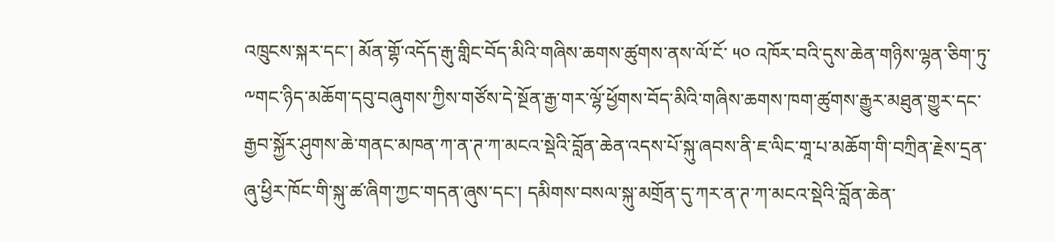འཁྲུངས་སྐར་དང་། མོན་གྷོ་འདོད་རྒུ་གླིང་བོད་མིའི་གཞིས་ཆགས་ཚུགས་ནས་ལོ་ངོ་ ༥༠ འཁོར་བའི་དུས་ཆེན་གཉིས་ལྷན་ཅིག་ཏུ་༸གང་ཉིད་མཆོག་དབུ་བཞུགས་ཀྱིས་གཙོས་དེ་སྔོན་རྒྱ་གར་ལྷོ་ཕྱོགས་བོད་མིའི་གཞིས་ཆགས་ཁག་ཚུགས་རྒྱུར་མཐུན་གྱུར་དང་རྒྱབ་སྐྱོར་ཤུགས་ཆེ་གནང་མཁན་ཀ་ན་ཊ་ཀ་མངའ་སྡེའི་བློན་ཆེན་འདས་པོ་སྐུ་ཞབས་ནི་ཇ་ལིང་གཱ་པ་མཆོག་གི་བཀྲིན་རྗེས་དྲན་ཞུ་ཕྱིར་ཁོང་གི་སྐུ་ཚ་ཞིག་ཀྱང་གདན་ཞུས་དང་། དམིགས་བསལ་སྐུ་མགྲོན་དུ་ཀར་ན་ཊ་ཀ་མངའ་སྡེའི་བློན་ཆེན་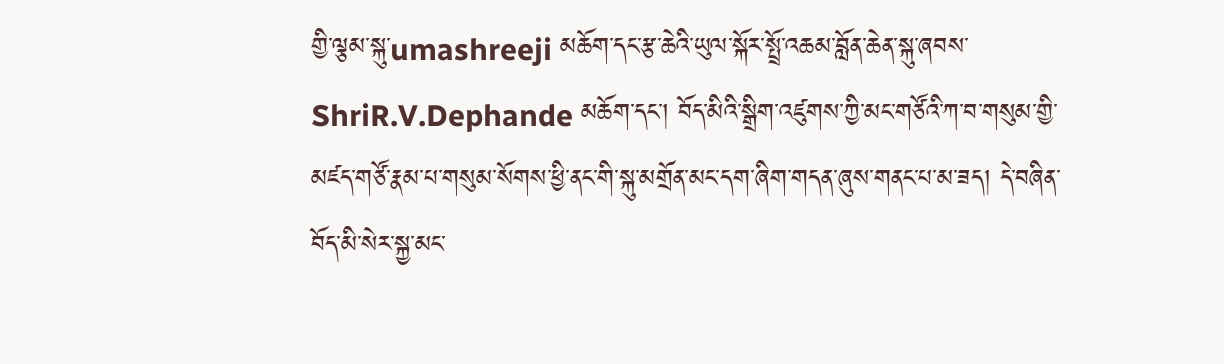གྱི་ལྕམ་སྐུ་umashreeji མཆོག་དང་རྩ་ཆེའི་ཡུལ་སྐོར་སྤྲོ་འཆམ་བློན་ཆེན་སྐུ་ཞབས་ShriR.V.Dephande མཆོག་དང་། བོད་མིའི་སྒྲིག་འཛུགས་ཀྱི་མང་གཙོའི་ཀ་བ་གསུམ་གྱི་མཛད་གཙོ་རྣམ་པ་གསུམ་སོགས་ཕྱི་ནང་གི་སྐུ་མགྲོན་མང་དག་ཞིག་གདན་ཞུས་གནང་པ་མ་ཟད། དེ་བཞིན་བོད་མི་སེར་སྐྱ་མང་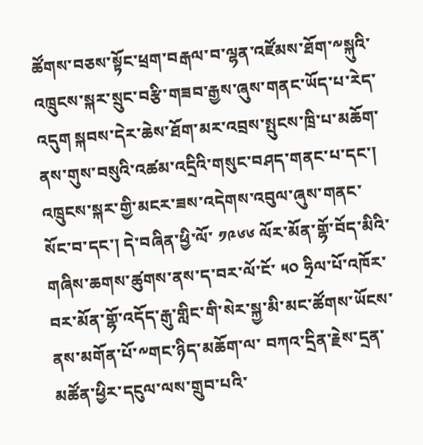ཚོགས་བཅས་སྟོང་ཕྲག་བརྒལ་བ་ལྷན་འཛོམས་ཐོག་༸སྐུའི་འཁྲུངས་སྐར་སྲུང་བརྩི་གཟབ་རྒྱས་ཞུས་གནང་ཡོད་པ་རེད་འདུག སྐབས་དེར་ཆེས་ཐོག་མར་འབྲས་སྤུངས་ཁྲི་པ་མཆོག་ནས་གུས་བསུའི་འཚམ་འདྲིའི་གསུང་བཤད་གནང་པ་དང་། འཁྲུངས་སྐར་གྱི་མངར་ཟས་འདེགས་འབུལ་ཞུས་གནང་སོང་བ་དང་། དེ་བཞིན་ཕྱི་ལོ་ ༡༩༦༦ ལོར་མོན་གྷོ་བོད་མིའི་གཞིས་ཆགས་ཚུགས་ནས་ད་བར་ལོ་ངོ་ ༥༠ ཧྲིལ་པོ་འཁོར་བར་མོན་གྷོ་འདོད་རྒུ་གླིང་གི་སེར་སྐྱ་མི་མང་ཚོགས་ཡོངས་ནས་མགོན་པོ་༸གང་ཉིད་མཆོག་ལ་ བཀའ་དྲིན་རྗེས་དྲན་མཚོན་ཕྱིར་དངུལ་ལས་གྲུབ་པའི་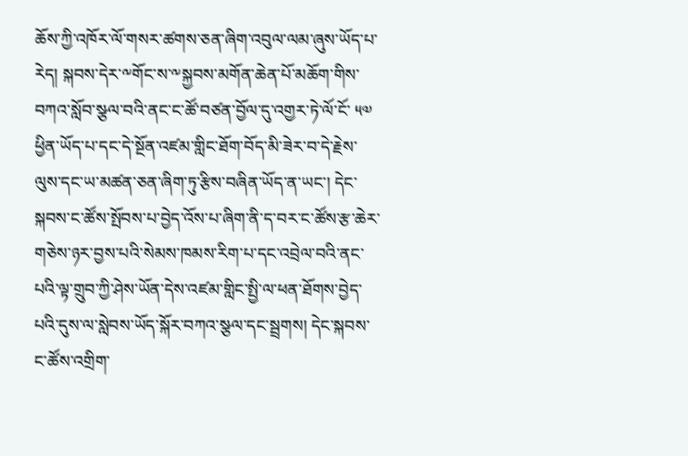ཆོས་ཀྱི་འཁོར་ལོ་གསར་ཚགས་ཅན་ཞིག་འབུལ་ལམ་ཞུས་ཡོད་པ་རེད། སྐབས་དེར་༸གོང་ས་༸སྐྱབས་མགོན་ཆེན་པོ་མཆོག་གིས་བཀའ་སློབ་སྩལ་བའི་ནང་ང་ཚོ་བཙན་བྱོལ་དུ་འགྱར་ཏེ་ལོ་ངོ་ ༥༧ ཕྱིན་ཡོད་པ་དང་དེ་སྔོན་འཛམ་གླིང་ཐོག་བོད་མི་ཟེར་བ་དེ་རྗེས་ལུས་དང་ཡ་མཚན་ཅན་ཞིག་ཏུ་རྩིས་བཞིན་ཡོད་ན་ཡང་། དེང་སྐབས་ང་ཚོས་སྤོབས་པ་བྱེད་འོས་པ་ཞིག་ནི་ད་བར་ང་ཚོས་རྩ་ཆེར་གཅེས་ཉར་བྱས་པའི་སེམས་ཁམས་རིག་པ་དང་འབྲེལ་བའི་ནང་པའི་ལྟ་གྲུབ་ཀྱི་ཤེས་ཡོན་དེས་འཛམ་གླིང་སྤྱི་ལ་ཕན་ཐོགས་བྱེད་པའི་དུས་ལ་སླེབས་ཡོད་སྐོར་བཀའ་སྩལ་དང་སྦྲགས། དེང་སྐབས་ང་ཚོས་འགྲིག་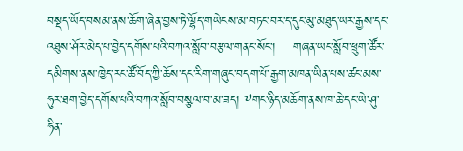བསྡད་ཡོད་བསམ་ནས་ཆོག་ཞེན་བྱས་ཏེ་ལྷོད་གཡེངས་མ་བཏང་བར་ད་དུང་མུ་མཐུད་ཡར་རྒྱས་དང་འཐུས་ཤོར་མེད་པ་བྱེད་དགོས་པའི་བཀའ་སློབ་བརྩལ་གནང་སོང་།    གཞན་ཡང་སློབ་ཕྲུག་ཚོར་དམིགས་ནས་ཁྱེད་རང་ཚོ་བོད་ཀྱི་ཆོས་དང་རིག་གཞུང་བདག་པོ་རྒྱག་མཁན་ཡིན་པས་ཚང་མས་ཧུར་ཐག་བྱེད་དགོས་པའི་བཀའ་སློབ་བསྩལ་བ་མ་ཟད། ༸གང་ཉིད་མཆོག་ནས་ཁ་ཆེ་དང་ཡེ་ཤུ་ཧིན་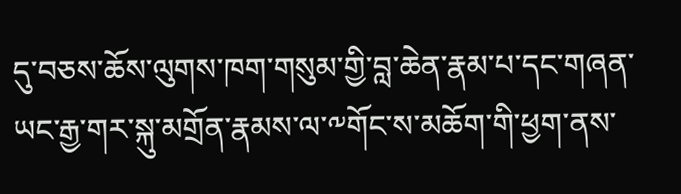དུ་བཅས་ཆོས་ལུགས་ཁག་གསུམ་གྱི་བླ་ཆེན་རྣམ་པ་དང་གཞན་ཡང་རྒྱ་གར་སྐུ་མགྲོན་རྣམས་ལ་༸གོང་ས་མཆོག་གི་ཕྱག་ནས་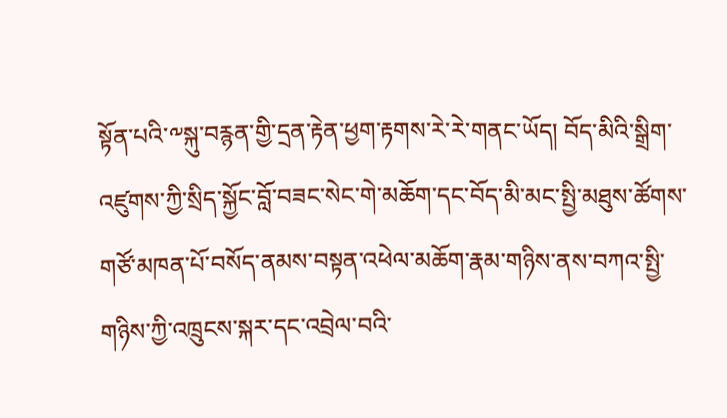སྟོན་པའི་༸སྐུ་བརྙན་གྱི་དྲན་རྟེན་ཕྱག་རྟགས་རེ་རེ་གནང་ཡོད། བོད་མིའི་སྒྲིག་འཛུགས་ཀྱི་སྲིད་སྐྱོང་བློ་བཟང་སེང་གེ་མཆོག་དང་བོད་མི་མང་སྤྱི་མཐུས་ཚོགས་གཙོ་མཁན་པོ་བསོད་ནམས་བསྟན་འཕེལ་མཆོག་རྣམ་གཉིས་ནས་བཀའ་སྤྱི་གཉིས་ཀྱི་འཁྲུངས་སྐར་དང་འབྲེལ་བའི་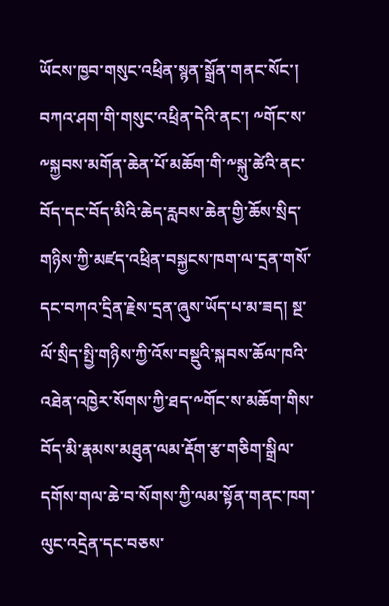ཡོངས་ཁྱབ་གསུང་འཕྲིན་སྙན་སྒྲོན་གནང་སོང་། བཀའ་ཤག་གི་གསུང་འཕྲིན་དེའི་ནང་། ༸གོང་ས་༸སྐྱབས་མགོན་ཆེན་པོ་མཆོག་གི་༸སྐུ་ཚེའི་ནང་བོད་དང་བོད་མིའི་ཆེད་རླབས་ཆེན་གྱི་ཆོས་སྲིད་གཉིས་ཀྱི་མཛད་འཕྲིན་བསྐྱངས་ཁག་ལ་དྲན་གསོ་དང་བཀའ་དྲིན་རྗེས་དྲན་ཞུས་ཡོད་པ་མ་ཟད། སྔ་ལོ་སྲིད་སྤྱི་གཉིས་ཀྱི་འོས་བསྡུའི་སྐབས་ཆོལ་ཁའི་འཐེན་འཁྱེར་སོགས་ཀྱི་ཐད་༸གོང་ས་མཆོག་གིས་བོད་མི་རྣམས་མཐུན་ལམ་རྡོག་རྩ་གཅིག་སྒྲིལ་དགོས་གལ་ཆེ་བ་སོགས་ཀྱི་ལམ་སྟོན་གནང་ཁག་ལུང་འདྲེན་དང་བཅས་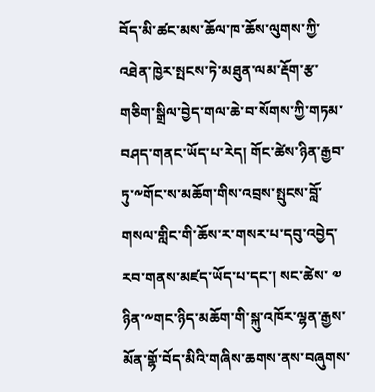བོད་མི་ཚང་མས་ཆོལ་ཁ་ཆོས་ལུགས་ཀྱི་འཐེན་ཁྱེར་སྤངས་ཏེ་མཐུན་ལམ་རྡོག་རྩ་གཅིག་སྒྲིལ་བྱེད་གལ་ཆེ་བ་སོགས་ཀྱི་གཏམ་བཤད་གནང་ཡོད་པ་རེད། གོང་ཚེས་ཉིན་རྒྱབ་ཏུ་༸གོང་ས་མཆོག་གིས་འབྲས་སྤུངས་བློ་གསལ་གླིང་གི་ཆོས་ར་གསར་པ་དབུ་འབྱེད་རབ་གནས་མཛད་ཡོད་པ་དང་། སང་ཚེས་ ༧ ཉིན་༸གང་ཉིད་མཆོག་གི་སྐུ་འཁོར་ལྷན་རྒྱས་ མོན་གྷོ་བོད་མིའི་གཞིས་ཆགས་ནས་བཞུགས་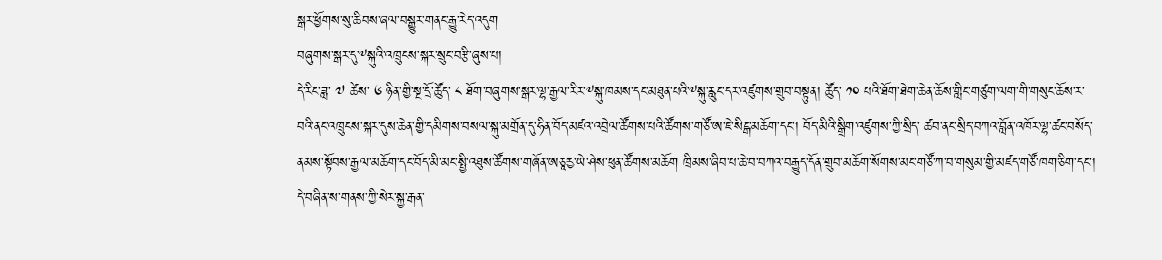སྒར་ཕྱོགས་སུ་ཆིབས་ཞལ་བསྒྱུར་གནང་རྒྱུ་རེད་འདུག
བཞུགས་སྒར་དུ་༸སྐུའི་འཁྲུངས་སྐར་སྲུང་བརྩི་ཞུས་པ།
དེ་རིང་ཟླ་ ༧ ཚེས་ ༦ ཉིན་གྱི་སྔ་དྲོ་ཚོུད་ ༨ ཐོག་བཞུགས་སྒར་ལྷ་རྒྱལ་རིར་༸སྐུ་ཁམས་དང་མཐུན་པའི་༸སྐུ་རླུང་དར་འཛུགས་གྲུབ་བསྟུན། ཚོུད་ ༡༠ པའི་ཐོག་ཐེག་ཆེན་ཆོས་གླིང་གཙུག་ལག་གི་གསུང་ཆོས་ར་བའི་ནང་འཁྲུངས་སྐར་དུས་ཆེན་གྱི་དམིགས་བསལ་སྐུ་མགྲོན་དུ་ཧིན་བོད་མཛའ་འབྲེལ་ཚོགས་པའི་ཚོགས་གཙོ་ཨ་ཇེ་སིངྒ་མཆོག་དང་། བོད་མིའི་སྒྲིག་འཛུགས་ཀྱི་སྲིད་ ཚབ་ནང་སྲིད་བཀའ་བློན་འཁོར་ལྷ་ཚང་བསོད་ནམས་སྟོབས་རྒྱལ་མཆོག་དང་བོད་མི་མང་སྤྱི་འཐུས་ཚོགས་གཞོན་ཨཅཱརྱ་ཡེ་ཤེས་ཕུན་ཚོགས་མཆོག ཁྲིམས་ཞིབ་པ་ཆེ་བ་བཀའ་བརྒྱུད་དོན་གྲུབ་མཆོག་སོགས་མང་གཙོ་ཀ་བ་གསུམ་གྱི་མཛད་གཙོ་ཁག་ཅིག་དང་། དེ་བཞིན་ས་གནས་ཀྱི་སེར་སྐྱ་རྒན་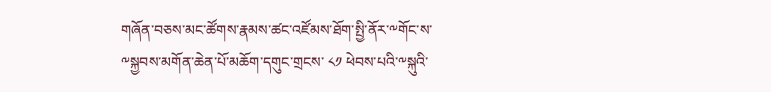གཞོན་བཅས་མང་ཚོགས་རྣམས་ཚང་འཛོམས་ཐོག་སྤྱི་ནོར་༸གོང་ས་༸སྐྱབས་མགོན་ཆེན་པོ་མཆོག་དགུང་གྲངས་ ༨༡ ཕེབས་པའི་༸སྐུའི་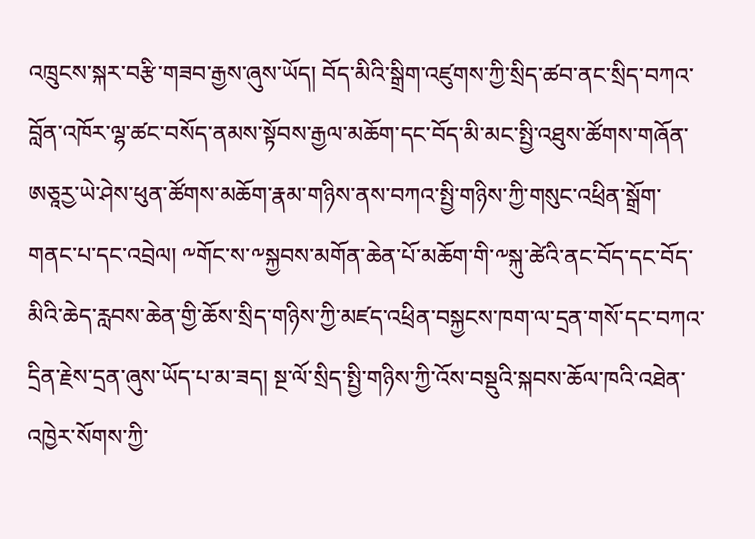འཁྲུངས་སྐར་བརྩི་གཟབ་རྒྱས་ཞུས་ཡོད། བོད་མིའི་སྒྲིག་འཛུགས་ཀྱི་སྲིད་ཚབ་ནང་སྲིད་བཀའ་བློན་འཁོར་ལྷ་ཚང་བསོད་ནམས་སྟོབས་རྒྱལ་མཆོག་དང་བོད་མི་མང་སྤྱི་འཐུས་ཚོགས་གཞོན་ཨཅཱརྱ་ཡེ་ཤེས་ཕུན་ཚོགས་མཆོག་རྣམ་གཉིས་ནས་བཀའ་སྤྱི་གཉིས་ཀྱི་གསུང་འཕྲིན་སྒྲོག་གནང་པ་དང་འབྲེལ། ༸གོང་ས་༸སྐྱབས་མགོན་ཆེན་པོ་མཆོག་གི་༸སྐུ་ཚེའི་ནང་བོད་དང་བོད་མིའི་ཆེད་རླབས་ཆེན་གྱི་ཆོས་སྲིད་གཉིས་ཀྱི་མཛད་འཕྲིན་བསྐྱངས་ཁག་ལ་དྲན་གསོ་དང་བཀའ་དྲིན་རྗེས་དྲན་ཞུས་ཡོད་པ་མ་ཟད། སྔ་ལོ་སྲིད་སྤྱི་གཉིས་ཀྱི་འོས་བསྡུའི་སྐབས་ཆོལ་ཁའི་འཐེན་འཁྱེར་སོགས་ཀྱི་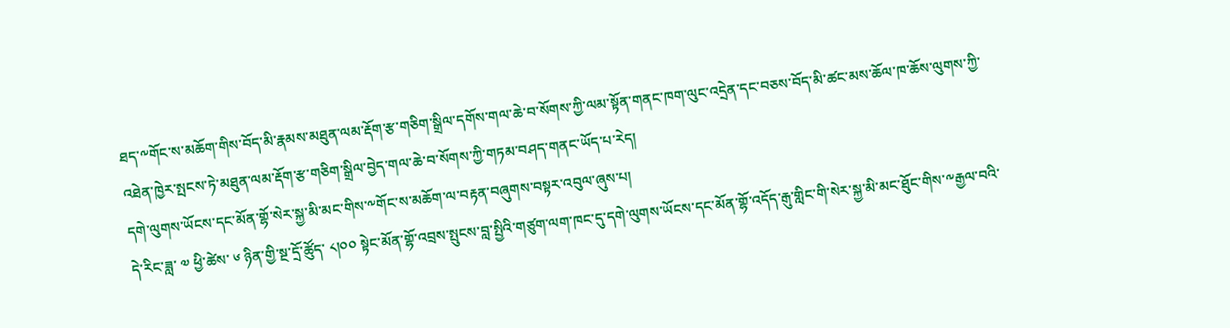ཐད་༸གོང་ས་མཆོག་གིས་བོད་མི་རྣམས་མཐུན་ལམ་རྡོག་རྩ་གཅིག་སྒྲིལ་དགོས་གལ་ཆེ་བ་སོགས་ཀྱི་ལམ་སྟོན་གནང་ཁག་ལུང་འདྲེན་དང་བཅས་བོད་མི་ཚང་མས་ཆོལ་ཁ་ཆོས་ལུགས་ཀྱི་འཐེན་ཁྱེར་སྤངས་ཏེ་མཐུན་ལམ་རྡོག་རྩ་གཅིག་སྒྲིལ་བྱེད་གལ་ཆེ་བ་སོགས་ཀྱི་གཏམ་བཤད་གནང་ཡོད་པ་རེད།
དགེ་ལུགས་ཡོངས་དང་མོན་གྷོ་སེར་སྐྱ་མི་མང་གིས་༸གོང་ས་མཆོག་ལ་བརྟན་བཞུགས་བསྟར་འབུལ་ཞུས་པ།
དེ་རིང་ཟླ་ ༧ ཕྱི་ཚེས་ ༦ ཉིན་གྱི་སྔ་དྲོ་ཚོུད་ ༨།༠༠ སྟེང་མོན་གྷོ་འབྲས་སྤུངས་བླ་སྤྱིའི་གཙུག་ལག་ཁང་དུ་དགེ་ལུགས་ཡོངས་དང་མོན་གྷོ་འདོད་རྒུ་གླིང་གི་སེར་སྐྱ་མི་མང་ཐོུང་གིས་༸རྒྱལ་བའི་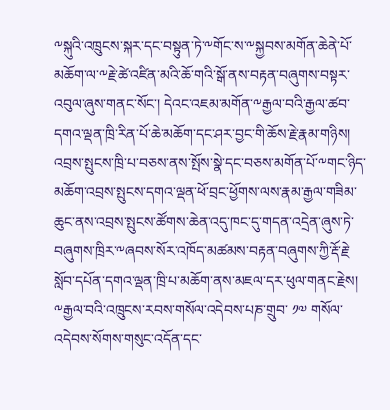༸སྐུའི་འཁྲུངས་སྐར་དང་བསྟུན་ཏེ་༸གོང་ས་༸སྐྱབས་མགོན་ཆེནེ་པོ་མཆོག་ལ་༸རྗེ་ཚེ་འཛིན་མའི་ཆོ་གའི་སྒོ་ནས་བརྟན་བཞུགས་བསྟར་འབུལ་ཞུས་གནང་སོང་། དེའང་འཇམ་མགོན་༸རྒྱལ་བའི་རྒྱལ་ཚབ་དགའ་ལྡན་ཁྲི་རིན་པོ་ཆེ་མཆོག་དང་ཤར་བྱང་གི་ཆོས་རྗེ་རྣམ་གཉིས། འབྲས་སྤུངས་ཁྲི་པ་བཅས་ནས་སྤོས་སྣེ་དང་བཅས་མགོན་པོ་༸གང་ཉིད་མཆོག་འབྲས་སྤུངས་དགའ་ལྡན་ཕོ་བྲང་ཕྱོགས་ལས་རྣམ་རྒྱལ་གཟིམ་ཆུང་ནས་འབྲས་སྤུངས་ཚོགས་ཆེན་འདུ་ཁང་དུ་གདན་འདྲེན་ཞུས་ཏེ་བཞུགས་ཁྲིར་༸ཞབས་སོར་འཁོད་མཚམས་བརྟན་བཞུགས་ཀྱི་རྡོ་རྗེ་སློབ་དཔོན་དགའ་ལྡན་ཁྲི་པ་མཆོག་ནས་མཇལ་དར་ཕུལ་གནང་རྗེས། ༸རྒྱལ་བའི་འཁྲུངས་རབས་གསོལ་འདེབས་པཎ་གྲུབ་ ༡༧ གསོལ་འདེབས་སོགས་གསུང་འདོན་དང་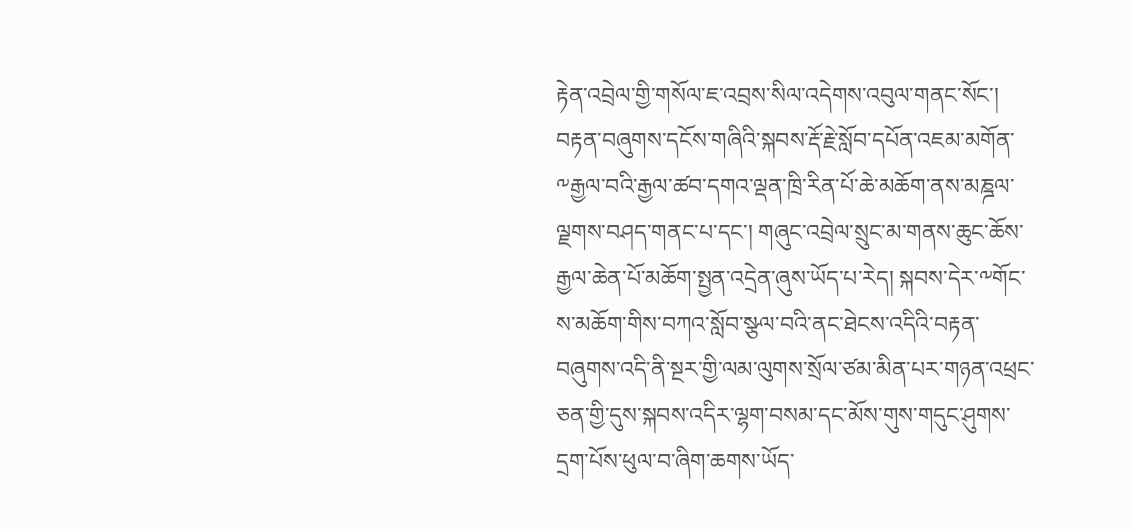རྟེན་འབྲེལ་གྱི་གསོལ་ཇ་འབྲས་སིལ་འདེགས་འབུལ་གནང་སོང་། བརྟན་བཞུགས་དངོས་གཞིའི་སྐབས་རྡོ་རྗེ་སློབ་དཔོན་འཇམ་མགོན་༸རྒྱལ་བའི་རྒྱལ་ཚབ་དགའ་ལྡན་ཁྲི་རིན་པོ་ཆེ་མཆོག་ནས་མཎྜལ་ལྗགས་བཤད་གནང་པ་དང་། གཞུང་འབྲེལ་སྲུང་མ་གནས་ཆུང་ཆོས་རྒྱལ་ཆེན་པོ་མཆོག་སྤྱན་འདྲེན་ཞུས་ཡོད་པ་རེད། སྐབས་དེར་༸གོང་ས་མཆོག་གིས་བཀའ་སློབ་སྩལ་བའི་ནང་ཐེངས་འདིའི་བརྟན་བཞུགས་འདི་ནི་སྔར་གྱི་ལམ་ལུགས་སྲོལ་ཙམ་མིན་པར་གཉན་འཕྲང་ཅན་གྱི་དུས་སྐབས་འདིར་ལྷག་བསམ་དང་མོས་གུས་གདུང་ཤུགས་དྲག་པོས་ཕུལ་བ་ཞིག་ཆགས་ཡོད་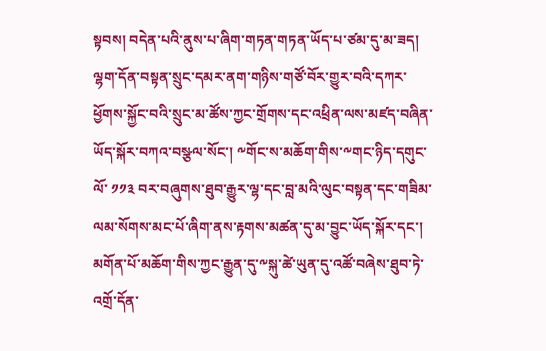སྟབས། བདེན་པའི་ནུས་པ་ཞིག་གཏན་གཏན་ཡོད་པ་ཙམ་དུ་མ་ཟད། ལྷག་དོན་བསྟན་སྲུང་དམར་ནག་གཉིས་གཙོ་བོར་གྱུར་བའི་དཀར་ཕྱོགས་སྐྱོང་བའི་སྲུང་མ་ཚོས་ཀྱང་གྲོགས་དང་འཕྲིན་ལས་མཛད་བཞིན་ཡོད་སྐོར་བཀའ་བསྩལ་སོང་། ༸གོང་ས་མཆོག་གིས་༸གང་ཉིད་དགུང་ལོ་ ༡༡༣ བར་བཞུགས་ཐུབ་རྒྱུར་ལྷ་དང་བླ་མའི་ལུང་བསྟན་དང་གཟིམ་ལམ་སོགས་མང་པོ་ཞིག་ནས་རྟགས་མཚན་དུ་མ་བྱུང་ཡོད་སྐོར་དང་། མགོན་པོ་མཆོག་གིས་ཀྱང་རྒྱུན་དུ་༸སྐུ་ཚེ་ཡུན་དུ་འཚོ་བཞེས་ཐུབ་ཏེ་འགྲོ་དོན་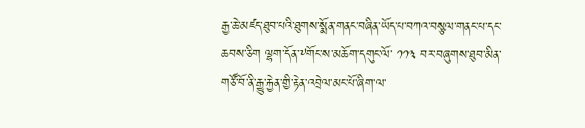རྒྱ་ཆེ་མཛད་ཐུབ་པའི་ཐུགས་སྨོན་གནང་བཞིན་ཡོད་པ་བཀའ་བསྩལ་གནང་པ་དང་ཆབས་ཅིག ལྷག་དོན་༸གོང་ས་མཆོག་དགུང་ལོ་ ༡༡༣ བར་བཞུགས་ཐུབ་མིན་གཙོ་བོ་ནི་རྒྱུ་རྐྱེན་གྱི་རྟེན་འབྲེལ་མང་པོ་ཞིག་ལ་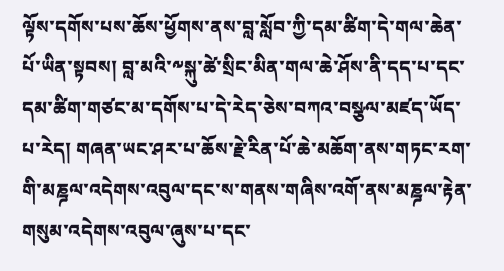ལྟོས་དགོས་པས་ཆོས་ཕྱོགས་ནས་བླ་སློབ་ཀྱི་དམ་ཚིག་དེ་གལ་ཆེན་པོ་ཡིན་སྟབས། བླ་མའི་༸སྐུ་ཚེ་སྲིང་མིན་གལ་ཆེ་ཤོས་ནི་དད་པ་དང་དམ་ཚིག་གཙང་མ་དགོས་པ་དེ་རེད་ཅེས་བཀའ་བསྩལ་མཛད་ཡོད་པ་རེད། གཞན་ཡང་ཤར་པ་ཆོས་རྗེ་རིན་པོ་ཆེ་མཆོག་ནས་གཏང་རག་གི་མཎྜལ་འདེགས་འབུལ་དང་ས་གནས་གཞིས་འགོ་ནས་མཎྜལ་རྟེན་གསུམ་འདེགས་འབུལ་ཞུས་པ་དང་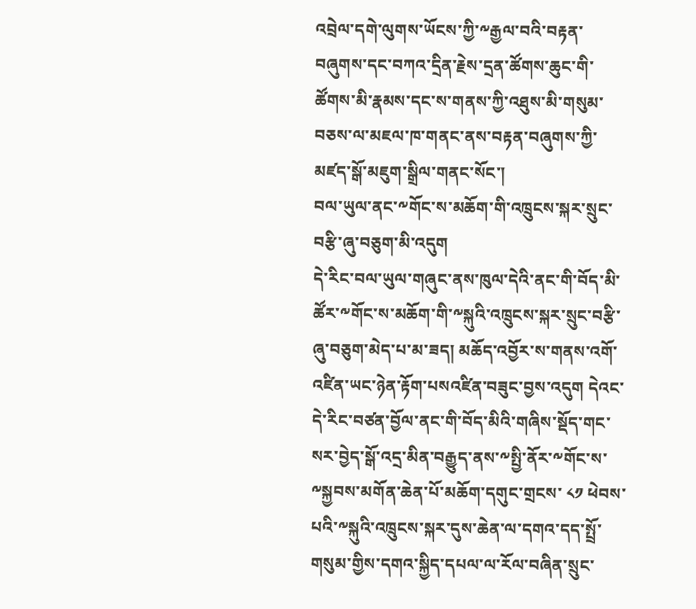འབྲེལ་དགེ་ལུགས་ཡོངས་ཀྱི་༸རྒྱལ་བའི་བརྟན་བཞུགས་དང་བཀའ་དྲིན་རྗེས་དྲན་ཚོགས་ཆུང་གི་ཚོགས་མི་རྣམས་དང་ས་གནས་ཀྱི་འཐུས་མི་གསུམ་བཅས་ལ་མཇལ་ཁ་གནང་ནས་བརྟན་བཞུགས་ཀྱི་མཛད་སྒོ་མཇུག་སྒྲིལ་གནང་སོང་།
བལ་ཡུལ་ནང་༸གོང་ས་མཆོག་གི་འཁྲུངས་སྐར་སྲུང་བརྩི་ཞུ་བཅུག་མི་འདུག
དེ་རིང་བལ་ཡུལ་གཞུང་ནས་ཁུལ་དེའི་ནང་གི་བོད་མི་ཚོར་༸གོང་ས་མཆོག་གི་༸སྐུའི་འཁྲུངས་སྐར་སྲུང་བརྩི་ཞུ་བཅུག་མེད་པ་མ་ཟད། མཆོད་འབྱོར་ས་གནས་འགོ་འཛིན་ཡང་ཉེན་རྟོག་པསའཛིན་བཟུང་བྱས་འདུག དེའང་དེ་རིང་བཙན་བྱོལ་ནང་གི་བོད་མིའི་གཞིས་སྡོད་གང་སར་བྱེད་སྒོ་འདྲ་མིན་བརྒྱུད་ནས་༸སྤྱི་ནོར་༸གོང་ས་༸སྐྱབས་མགོན་ཆེན་པོ་མཆོག་དགུང་གྲངས་ ༨༡ ཕེབས་པའི་༸སྐུའི་འཁྲུངས་སྐར་དུས་ཆེན་ལ་དགའ་དད་སྤྲོ་གསུམ་གྱིས་དགའ་སྐྱིད་དཔལ་ལ་རོལ་བཞིན་སྲུང་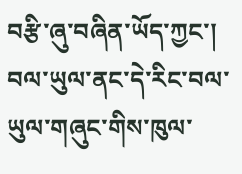བརྩི་ཞུ་བཞིན་ཡོད་ཀྱང་། བལ་ཡུལ་ནང་དེ་རིང་བལ་ཡུལ་གཞུང་གིས་ཁུལ་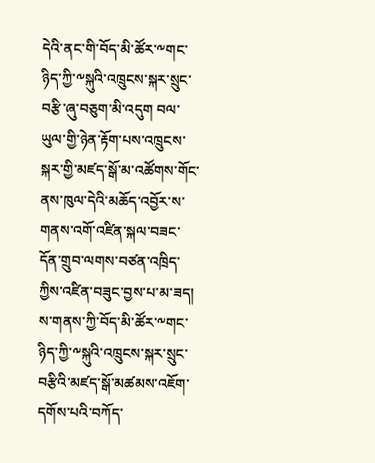དེའི་ནང་གི་བོད་མི་ཚོར་༸གང་ཉིད་ཀྱི་༸སྐུའི་འཁྲུངས་སྐར་སྲུང་བརྩི་ཞུ་བཅུག་མི་འདུག བལ་ཡུལ་གྱི་ཉེན་རྟོག་པས་འཁྲུངས་སྐར་གྱི་མཛད་སྒོ་མ་འཚོགས་གོང་ནས་ཁུལ་དེའི་མཆོད་འབྱོར་ས་གནས་འགོ་འཛིན་སྐལ་བཟང་དོན་གྲུབ་ལགས་བཙན་འཁྲིད་ཀྱིས་འཛིན་བཟུང་བྱས་པ་མ་ཟད། ས་གནས་ཀྱི་བོད་མི་ཚོར་༸གང་ཉིད་ཀྱི་༸སྐུའི་འཁྲུངས་སྐར་སྲུང་བརྩིའི་མཛད་སྒོ་མཚམས་འཇོག་དགོས་པའི་བཀོད་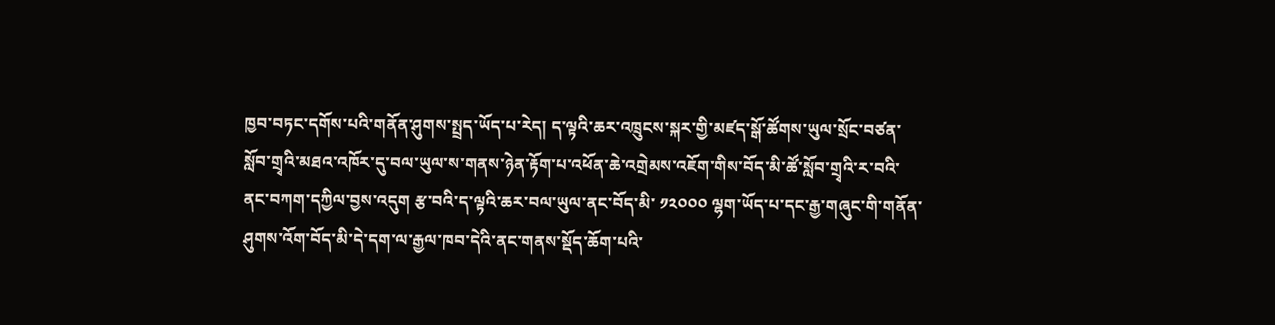ཁྱབ་བཏང་དགོས་པའི་གནོན་ཤུགས་སྤྲད་ཡོད་པ་རེད། ད་ལྟའི་ཆར་འཁྲུངས་སྐར་གྱི་མཛད་སྒོ་ཚོགས་ཡུལ་སྲོང་བཙན་སློབ་གྲྭའི་མཐའ་འཁོར་དུ་བལ་ཡུལ་ས་གནས་ཉེན་རྟོག་པ་འཕོན་ཆེ་འགྲེམས་འཇོག་གིས་བོད་མི་ཚོ་སློབ་གྲྭའི་ར་བའི་ནང་བཀག་དཀྱིལ་བྱས་འདུག རྩ་བའི་ད་ལྟའི་ཆར་བལ་ཡུལ་ནང་བོད་མི་ ༡༢༠༠༠ ལྷག་ཡོད་པ་དང་རྒྱ་གཞུང་གི་གནོན་ཤུགས་འོག་བོད་མི་དེ་དག་ལ་རྒྱལ་ཁབ་དེའི་ནང་གནས་སྡོད་ཆོག་པའི་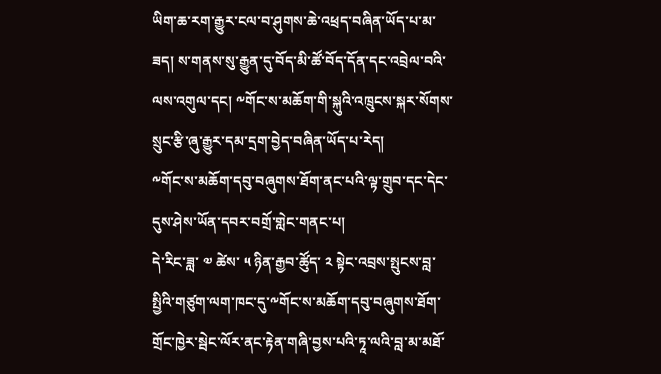ཡིག་ཆ་རག་རྒྱུར་ངལ་བ་ཤུགས་ཆེ་འཕྲད་བཞིན་ཡོད་པ་མ་ཟད། ས་གནས་སུ་རྒྱུན་དུ་བོད་མི་ཚོ་བོད་དོན་དང་འབྲེལ་བའི་ལས་འགུལ་དང། ༸གོང་ས་མཆོག་གི་སྐུའི་འཁྲུངས་སྐར་སོགས་སྲུང་རྩི་ཞུ་རྒྱུར་དམ་དྲག་བྱེད་བཞིན་ཡོད་པ་རེད།
༸གོང་ས་མཆོག་དབུ་བཞུགས་ཐོག་ནང་པའི་ལྟ་གྲུབ་དང་དེང་དུས་ཤེས་ཡོན་དབར་བགྲོ་གླེང་གནང་པ།
དེ་རིང་ཟླ་ ༧ ཚེས་ ༥ ཉིན་རྒྱབ་ཚོུད་ ༢ སྟེང་འབྲས་སྤུངས་བླ་སྤྱིའི་གཙུག་ལག་ཁང་དུ་༸གོང་ས་མཆོག་དབུ་བཞུགས་ཐོག་གྲོང་ཁྱེར་སྦེང་ལོར་ནང་རྟེན་གཞི་བྱས་པའི་ཏཱ་ལའི་བླ་མ་མཐོ་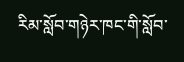རིམ་སློབ་གཉེར་ཁང་གི་སློབ་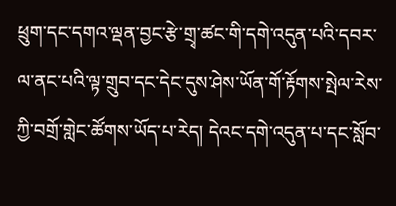ཕྲུག་དང་དགའ་ལྡན་བྱང་རྩེ་གྲྭ་ཚང་གི་དགེ་འདུན་པའི་དབར་ལ་ནང་པའི་ལྟ་གྲུབ་དང་དེང་དུས་ཤེས་ཡོན་གོ་རྟོགས་སྤེལ་རེས་ཀྱི་བགྲོ་གླེང་ཚོགས་ཡོད་པ་རེད། དེའང་དགེ་འདུན་པ་དང་སློབ་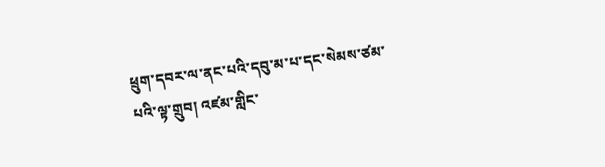ཕྲུག་དབར་ལ་ནང་པའི་དབུ་མ་པ་དང་སེམས་ཙམ་པའི་ལྟ་གྲུབ། འཛམ་གླིང་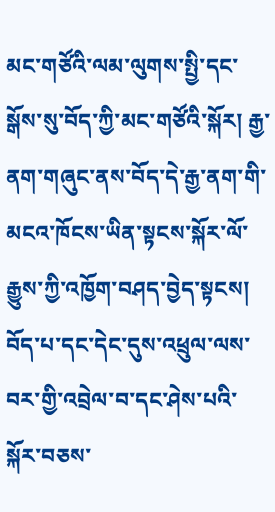མང་གཙོའི་ལམ་ལུགས་སྤྱི་དང་སྒོས་སུ་བོད་ཀྱི་མང་གཙོའི་སྐོར། རྒྱ་ནག་གཞུང་ནས་བོད་དེ་རྒྱ་ནག་གི་མངའ་ཁོངས་ཡིན་སྟངས་སྐོར་ལོ་རྒྱུས་ཀྱི་འཁྱོག་བཤད་བྱེད་སྟངས།  བོད་པ་དང་དེང་དུས་འཕྲུལ་ལས་བར་གྱི་འབྲེལ་བ་དང་ཤེས་པའི་སྐོར་བཅས་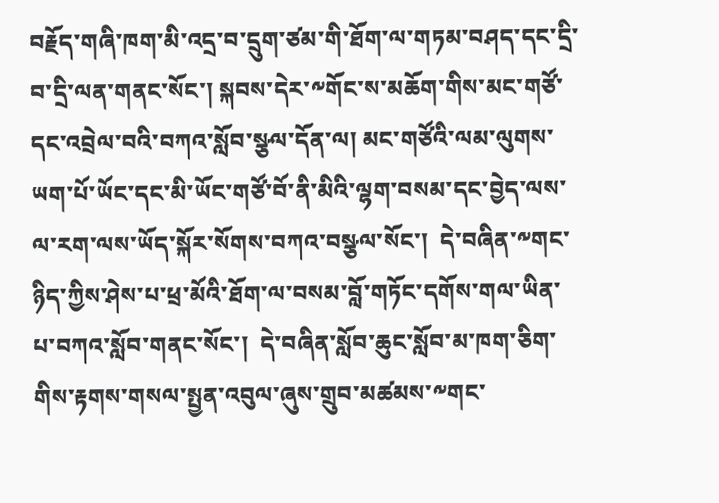བརྗོད་གཞི་ཁག་མི་འདྲ་བ་དྲུག་ཙམ་གི་ཐོག་ལ་གཏམ་བཤད་དང་དྲི་བ་དྲི་ལན་གནང་སོང་། སྐབས་དེར་༸གོང་ས་མཆོག་གིས་མང་གཙོ་དང་འབྲེལ་བའི་བཀའ་སློབ་སྩལ་དོན་ལ། མང་གཙོའི་ལམ་ལུགས་ཡག་པོ་ཡོང་དང་མི་ཡོང་གཙོ་བོ་ནི་མིའི་ལྷག་བསམ་དང་བྱེད་ལས་ལ་རག་ལས་ཡོད་སྐོར་སོགས་བཀའ་བསྩལ་སོང་།  དེ་བཞིན་༸གང་ཉིད་ཀྱིས་ཤེས་པ་ཕྲ་མོའི་ཐོག་ལ་བསམ་བློ་གཏོང་དགོས་གལ་ཡིན་པ་བཀའ་སློབ་གནང་སོང་།  དེ་བཞིན་སློབ་ཆུང་སློབ་མ་ཁག་ཅིག་གིས་རྟགས་གསལ་སྤྱན་འབུལ་ཞུས་གྲུབ་མཚམས་༸གང་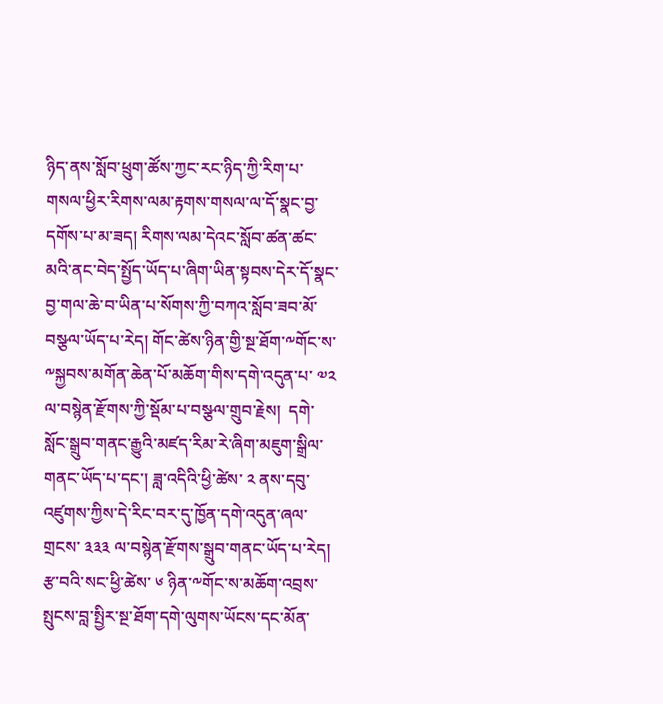ཉིད་ནས་སློབ་ཕྲུག་ཚོས་ཀྱང་རང་ཉིད་ཀྱི་རིག་པ་གསལ་ཕྱིར་རིགས་ལམ་རྟགས་གསལ་ལ་དོ་སྣང་བྱ་དགོས་པ་མ་ཟད། རིགས་ལམ་དེའང་སློབ་ཚན་ཚང་མའི་ནང་བེད་སྤྱོད་ཡོད་པ་ཞིག་ཡིན་སྟབས་དེར་དོ་སྣང་བྱ་གལ་ཆེ་བ་ཡིན་པ་སོགས་ཀྱི་བཀའ་སློབ་ཟབ་མོ་བསྩལ་ཡོད་པ་རེད། གོང་ཚེས་ཉིན་གྱི་སྔ་ཐོག་༸གོང་ས་༸སྐྱབས་མགོན་ཆེན་པོ་མཆོག་གིས་དགེ་འདུན་པ་ ༧༢ ལ་བསྙེན་རྫོགས་ཀྱི་སྡོམ་པ་བསྩལ་གྲུབ་རྗེས།  དགེ་སློང་སྒྲུབ་གནང་རྒྱུའི་མཛད་རིམ་རེ་ཞིག་མཇུག་སྒྲིལ་གནང་ཡོད་པ་དང་། ཟླ་འདིའི་ཕྱི་ཚེས་ ༢ ནས་དབུ་འཛུགས་ཀྱིས་དེ་རིང་བར་དུ་ཁྱོན་དགེ་འདུན་ཞལ་གྲངས་ ༣༣༣ ལ་བསྙེན་རྫོགས་སྒྲུབ་གནང་ཡོད་པ་རེད། རྩ་བའི་སང་ཕྱི་ཚེས་ ༦ ཉིན་༸གོང་ས་མཆོག་འབྲས་སྤུངས་བླ་སྤྱིར་སྔ་ཐོག་དགེ་ལུགས་ཡོངས་དང་མོན་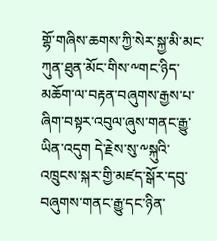གྷོ་གཞིས་ཆགས་ཀྱི་སེར་སྐྱ་མི་མང་ཀུན་ཐུན་མོང་གིས་༸གང་ཉིད་མཆོག་ལ་བརྟན་བཞུགས་རྒྱས་པ་ཞིག་བསྟར་འབུལ་ཞུས་གནང་རྒྱུ་ཡིན་འདུག དེ་རྗེས་སུ་༸སྐུའི་འཁྲུངས་སྐར་གྱི་མཛད་སྒོར་དབུ་བཞུགས་གནང་རྒྱུ་དང་ཉིན་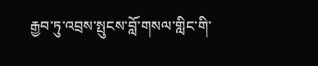རྒྱབ་ཏུ་འབྲས་སྤུངས་བློ་གསལ་གླིང་གི་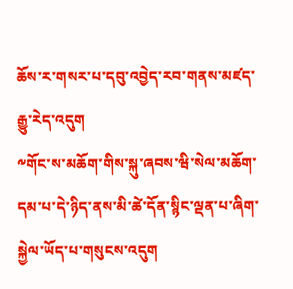ཆོས་ར་གསར་པ་དབུ་འབྱེད་རབ་གནས་མཛད་རྒྱུ་རེད་འདུག
༸གོང་ས་མཆོག་གིས་སྐུ་ཞབས་ཝི་སེལ་མཆོག་དམ་པ་དེ་ཉིད་ནས་མི་ཚེ་དོན་སྙིང་ལྡན་པ་ཞིག་སྐྱེལ་ཡོད་པ་གསུངས་འདུག